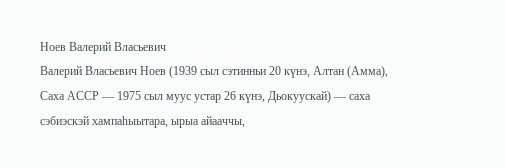Ноев Валерий Власьевич
Валерий Власьевич Ноев (1939 сыл сэтинньи 20 күнэ, Алтан (Амма), Саха АССР — 1975 сыл муус устар 26 күнэ, Дьокуускай) — саха сэбиэскэй хампаһыытара, ырыа айааччы,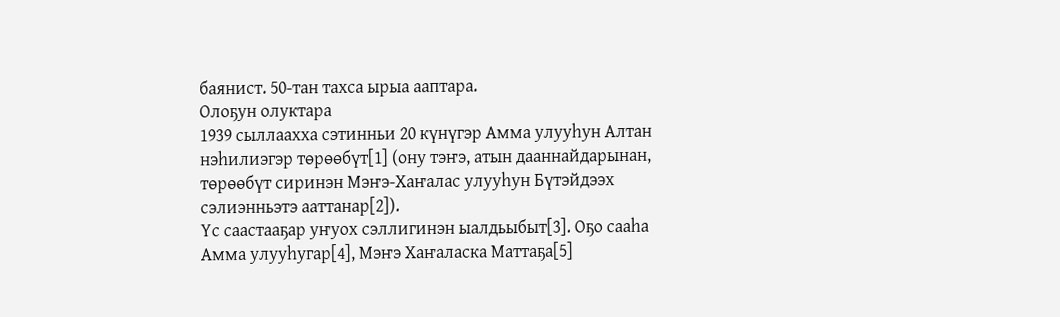баянист. 50-тан тахса ырыа ааптара.
Олоҕун олуктара
1939 сыллаахха сэтинньи 20 күнүгэр Амма улууһун Алтан нэһилиэгэр төрөөбүт[1] (ону тэҥэ, атын дааннайдарынан, төрөөбүт сиринэн Мэҥэ-Хаҥалас улууһун Бүтэйдээх сэлиэнньэтэ ааттанар[2]).
Үс саастааҕар уҥуох сэллигинэн ыалдьыбыт[3]. Оҕо сааһа Амма улууһугар[4], Мэҥэ Хаҥаласка Маттаҕа[5]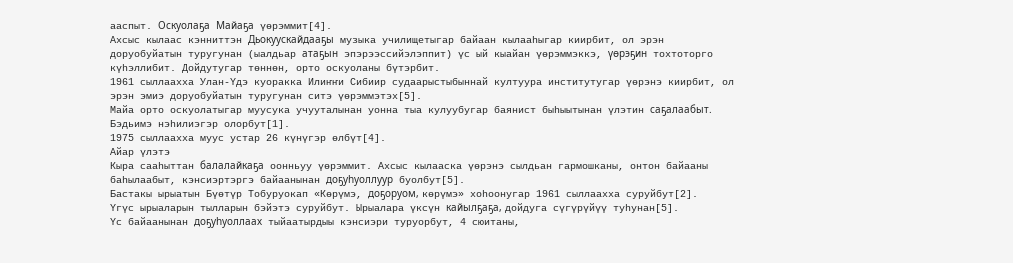ааспыт. Оскуолаҕа Майаҕа үөрэммит[4].
Ахсыс кылаас кэнниттэн Дьокуускайдааҕы музыка училищетыгар байаан кылааһыгар киирбит, ол эрэн доруобуйатын туругунан (ыалдьар атаҕын эпэрээссийэлэппит) үс ый кыайан үөрэммэккэ, үөрэҕин тохтоторго күһэллибит. Дойдутугар төннөн, орто оскуоланы бүтэрбит.
1961 сыллаахха Улан-Үдэ куоракка Илиҥҥи Сибиир судаарыстыбыннай култуура институтугар үөрэнэ киирбит, ол эрэн эмиэ доруобуйатын туругунан ситэ үөрэммэтэх[5].
Майа орто оскуолатыгар муусука учууталынан уонна тыа кулуубугар баянист быһыытынан үлэтин саҕалаабыт. Бэдьимэ нэhилиэгэр олорбут[1].
1975 сыллаахха муус устар 26 күнүгэр өлбүт[4].
Айар үлэтэ
Кыра сааһыттан балалайкаҕа оонньуу үөрэммит. Ахсыс кылааска үөрэнэ сылдьан гармошканы, онтон байааны баһылаабыт, кэнсиэртэргэ байаанынан доҕуһуоллуур буолбут[5].
Бастакы ырыатын Бүөтүр Тобуруокап «Көрүмэ, доҕоруом, көрүмэ» хоһоонугар 1961 сыллаахха суруйбут[2].
Үгүс ырыаларын тылларын бэйэтэ суруйбут. Ырыалара үксүн кайылҕаҕа, дойдуга сүгүрүйүү туһунан[5].
Үс байаанынан доҕуһуоллаах тыйаатырдыы кэнсиэри туруорбут, 4 сюитаны,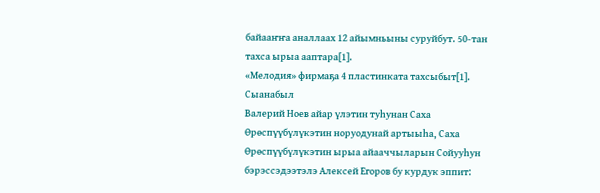байааҥҥа аналлаах 12 айымньыны суруйбут. 50-тан тахса ырыа ааптара[1].
«Мелодия» фирмаҕа 4 пластинката тахсыбыт[1].
Сыанабыл
Валерий Ноев айар үлэтин туһунан Саха Өрөспүүбүлүкэтин норуодунай артыыһа, Саха Өрөспүүбүлүкэтин ырыа айааччыларын Сойууһун бэрэссэдээтэлэ Алексей Егоров бу курдук эппит: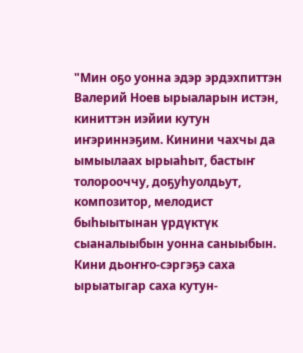"Мин оҕо уонна эдэр эрдэхпиттэн Валерий Ноев ырыаларын истэн, киниттэн иэйии кутун иҥэриннэҕим. Кинини чахчы да ымыылаах ырыаһыт, бастыҥ толорооччу, доҕуһуолдьут, композитор, мелодист быһыытынан үрдүктүк сыаналыыбын уонна саныыбын. Кини дьоҥҥо-сэргэҕэ саха ырыатыгар саха кутун-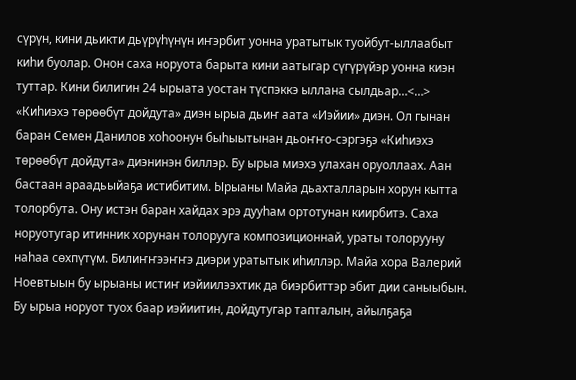сүрүн, кини дьикти дьүрүһүнүн иҥэрбит уонна уратытык туойбут-ыллаабыт киһи буолар. Онон саха норуота барыта кини аатыгар сүгүрүйэр уонна киэн туттар. Кини билигин 24 ырыата уостан түспэккэ ыллана сылдьар…<…> «Киһиэхэ төрөөбүт дойдута» диэн ырыа дьиҥ аата «Иэйии» диэн. Ол гынан баран Семен Данилов хоһоонун быһыытынан дьоҥҥо-сэргэҕэ «Киһиэхэ төрөөбүт дойдута» диэнинэн биллэр. Бу ырыа миэхэ улахан оруоллаах. Аан бастаан араадьыйаҕа истибитим. Ырыаны Майа дьахталларын хорун кытта толорбута. Ону истэн баран хайдах эрэ дууһам ортотунан киирбитэ. Саха норуотугар итинник хорунан толорууга композиционнай, ураты толорууну наһаа сөхпүтүм. Билиҥҥээҥҥэ диэри уратытык иһиллэр. Майа хора Валерий Ноевтыын бу ырыаны истиҥ иэйиилээхтик да биэрбиттэр эбит дии саныыбын. Бу ырыа норуот туох баар иэйиитин, дойдутугар тапталын, айылҕаҕа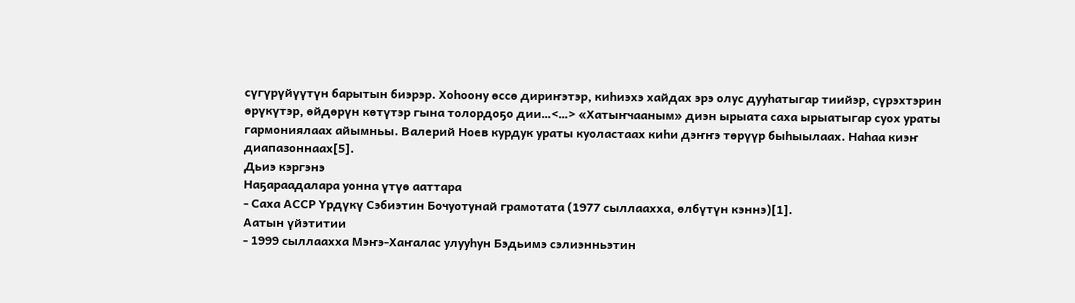сүгүрүйүүтүн барытын биэрэр. Хоһоону өссө дириҥэтэр, киһиэхэ хайдах эрэ олус дууһатыгар тиийэр, сүрэхтэрин өрүкүтэр, өйдөрүн көтүтэр гына толордоҕо дии…<…> «Хатыҥчааным» диэн ырыата саха ырыатыгар суох ураты гармониялаах айымньы. Валерий Ноев курдук ураты куоластаах киһи дэҥҥэ төрүүр быһыылаах. Наһаа киэҥ диапазоннаах[5].
Дьиэ кэргэнэ
Наҕараадалара уонна үтүө ааттара
- Саха АССР Үрдүкү Сэбиэтин Бочуотунай грамотата (1977 сыллаахха, өлбүтүн кэннэ)[1].
Аатын үйэтитии
- 1999 сыллаахха Мэҥэ-Хаҥалас улууһун Бэдьимэ сэлиэнньэтин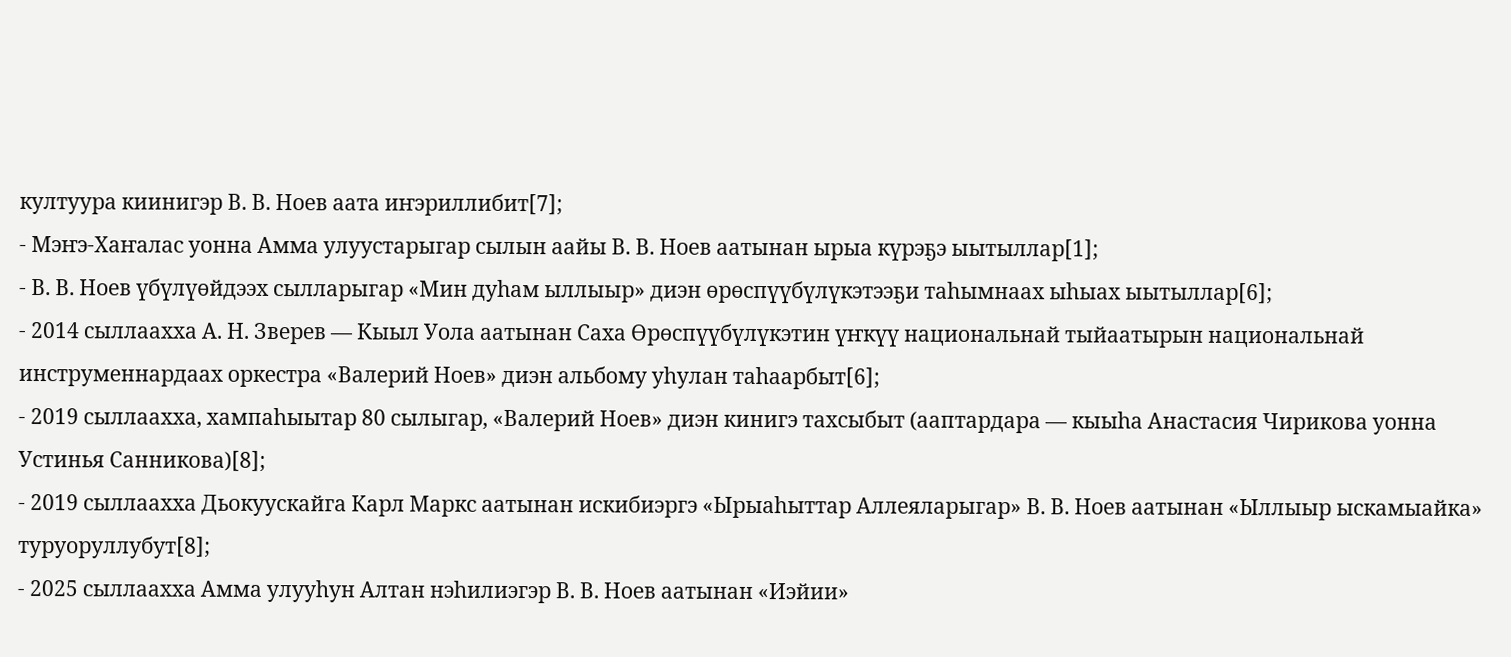култуура киинигэр В. В. Ноев аата иҥэриллибит[7];
- Мэҥэ-Хаҥалас уонна Амма улуустарыгар сылын аайы В. В. Ноев аатынан ырыа күрэҕэ ыытыллар[1];
- В. В. Ноев үбүлүөйдээх сылларыгар «Мин дуһам ыллыыр» диэн өрөспүүбүлүкэтээҕи таһымнаах ыһыах ыытыллар[6];
- 2014 сыллаахха А. Н. Зверев — Кыыл Уола аатынан Саха Өрөспүүбүлүкэтин үҥкүү национальнай тыйаатырын национальнай инструменнардаах оркестра «Валерий Ноев» диэн альбому уһулан таһаарбыт[6];
- 2019 сыллаахха, хампаһыытар 80 сылыгар, «Валерий Ноев» диэн кинигэ тахсыбыт (ааптардара — кыыһа Анастасия Чирикова уонна Устинья Санникова)[8];
- 2019 сыллаахха Дьокуускайга Карл Маркс аатынан искибиэргэ «Ырыаһыттар Аллеяларыгар» В. В. Ноев аатынан «Ыллыыр ыскамыайка» туруоруллубут[8];
- 2025 сыллаахха Амма улууһун Алтан нэһилиэгэр В. В. Ноев аатынан «Иэйии»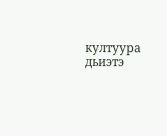култуура дьиэтэ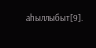аһыллыбыт[9].